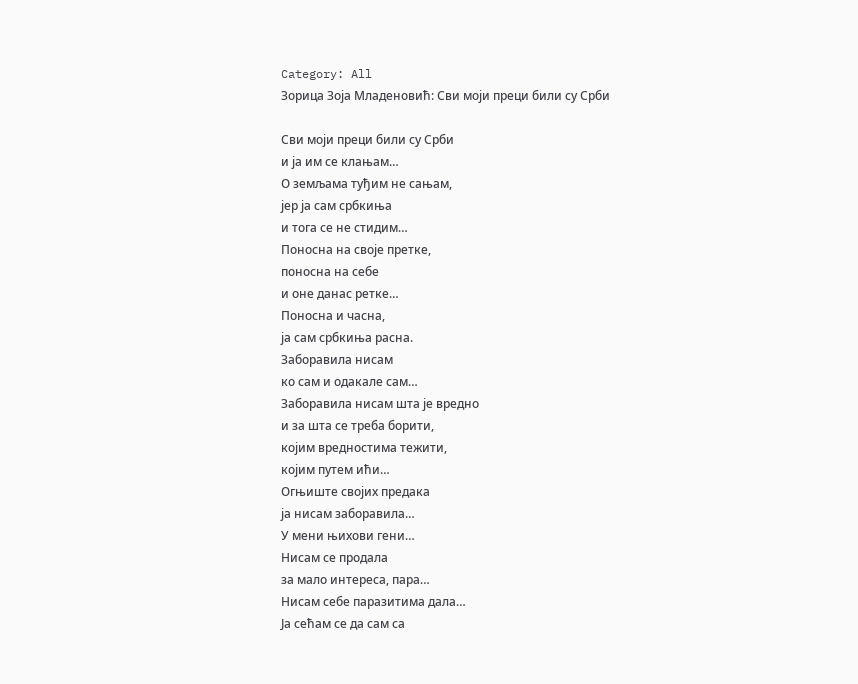Category: All
Зорица Зоја Младеновић: Сви моји преци били су Срби

Сви моји преци били су Срби
и ја им се клањам…
О земљама туђим не сањам,
јер ја сам србкиња
и тога се не стидим…
Поносна на своје претке,
поносна на себе
и оне данас ретке…
Поносна и часна,
ја сам србкиња расна.
Заборавила нисам
ко сам и одакале сам…
Заборавила нисам шта је вредно
и за шта се треба борити,
којим вредностима тежити,
којим путем ићи…
Огњиште својих предака
ја нисам заборавила…
У мени њихови гени…
Нисам се продала
за мало интереса, пара…
Нисам себе паразитима дала…
Ја сећам се да сам са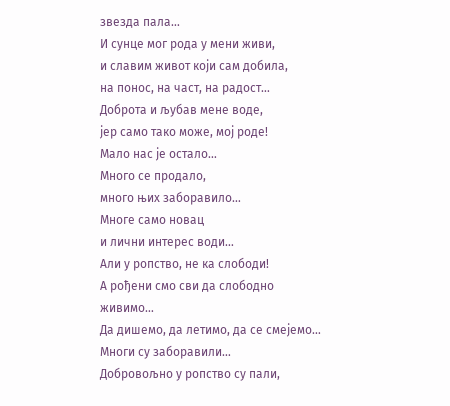звезда пала…
И сунце мог рода у мени живи,
и славим живот који сам добила,
на понос, на част, на радост…
Доброта и љубав мене воде,
јер само тако може, мој роде!
Мало нас је остало…
Много се продало,
много њих заборавило…
Многе само новац
и лични интерес води…
Али у ропство, не ка слободи!
А рођени смо сви да слободно живимо…
Да дишемо, да летимо, да се смејемо…
Многи су заборавили…
Добровољно у ропство су пали,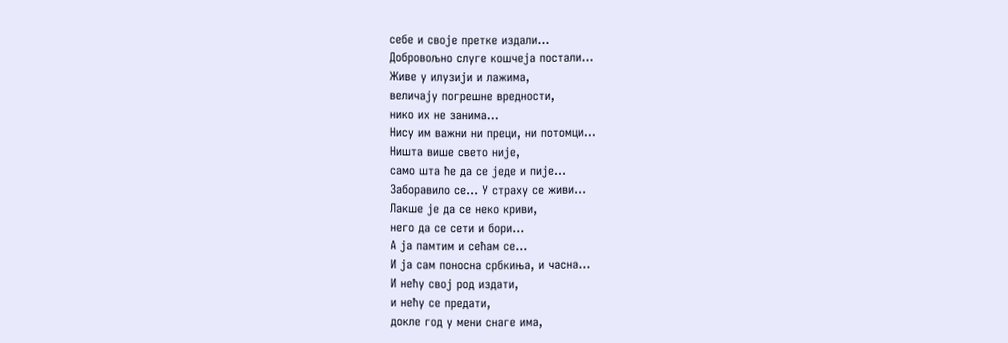себе и своје претке издали…
Добровољно слуге кошчеја постали…
Живе у илузији и лажима,
величају погрешне вредности,
нико их не занима…
Нису им важни ни преци, ни потомци…
Ништа више свето није,
само шта ће да се једе и пије…
Заборавило се… У страху се живи…
Лакше је да се неко криви,
него да се сети и бори…
А ја памтим и сећам се…
И ја сам поносна србкиња, и часна…
И нећу свој род издати,
и нећу се предати,
докле год у мени снаге има,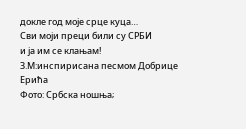докле год моје срце куца…
Сви моји преци били су СРБИ
и ја им се клањам!
З.М:инспирисана песмом Добрице Ерића
Фото: Србска ношња;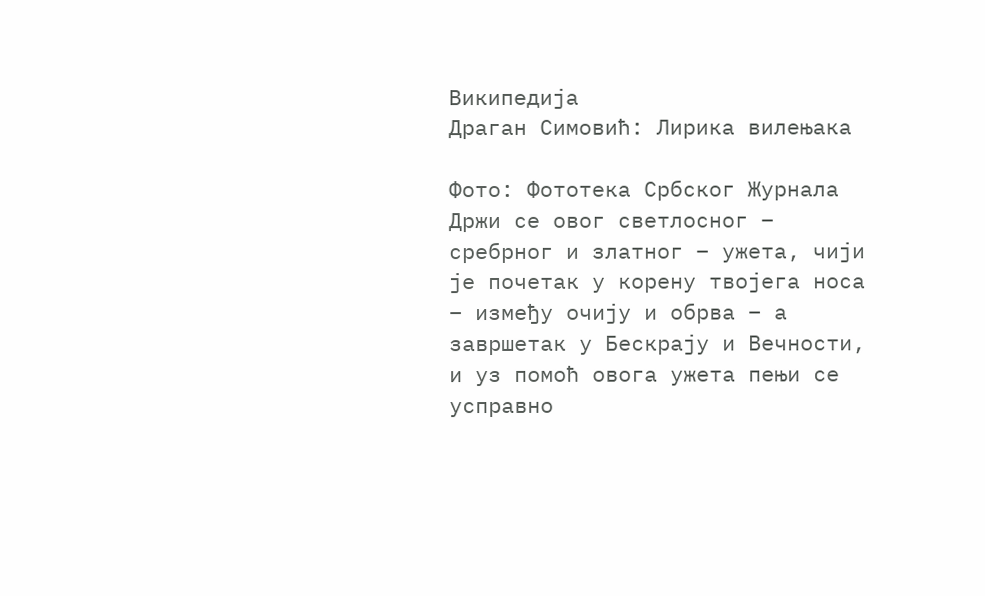Википедија
Драган Симовић: Лирика вилењака

Фото: Фототека Србског Журнала
Држи се овог светлосног – сребрног и златног – ужета, чији је почетак у корену твојега носа – између очију и обрва – а завршетак у Бескрају и Вечности, и уз помоћ овога ужета пењи се усправно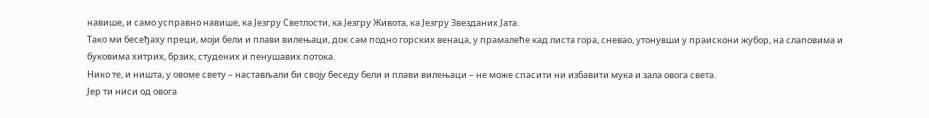навише, и само усправно навише, ка Језгру Светлости, ка Језгру Живота, ка Језгру Звезданих Јата.
Тако ми бесеђаху преци, моји бели и плави вилењаци, док сам подно горских венаца, у прамалеће кад листа гора, сневао, утонувши у праискони жубор, на слаповима и буковима хитрих, брзих, студених и пенушавих потока.
Нико те, и ништа, у овоме свету – настављали би своју беседу бели и плави вилењаци – не може спасити ни избавити мука и зала овога света.
Јер ти ниси од овога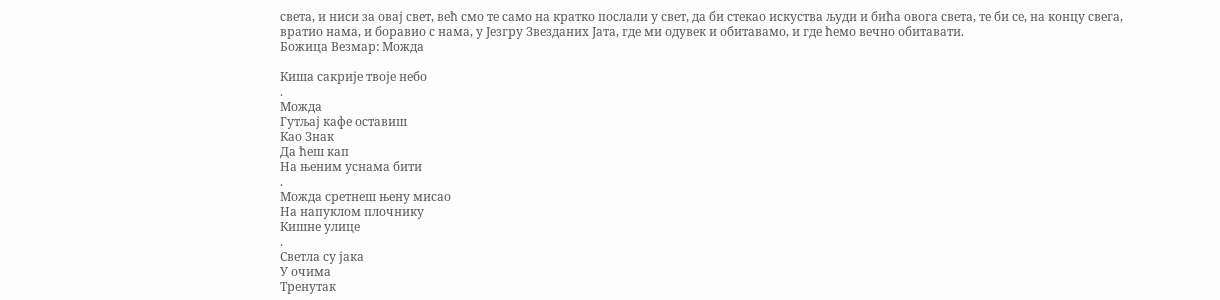света, и ниси за овај свет, већ смо те само на кратко послали у свет, да би стекао искуства људи и бића овога света, те би се, на концу свега, вратио нама, и боравио с нама, у Језгру Звезданих Јата, где ми одувек и обитавамо, и где ћемо вечно обитавати.
Божица Везмар: Можда

Киша сакрије твоје небо
.
Можда
Гутљај кафе оставиш
Као Знак
Да ћеш кап
На њеним уснама бити
.
Можда сретнеш њену мисао
На напуклом плочнику
Кишне улице
.
Светла су јака
У очима
Тренутак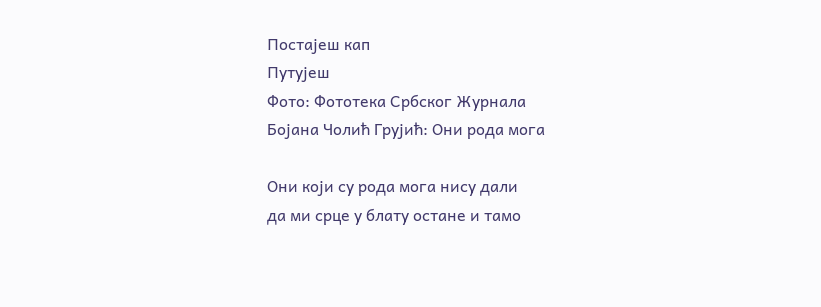Постајеш кап
Путујеш
Фото: Фототека Србског Журнала
Бојана Чолић Грујић: Они рода мога

Они који су рода мога нису дали
да ми срце у блату остане и тамо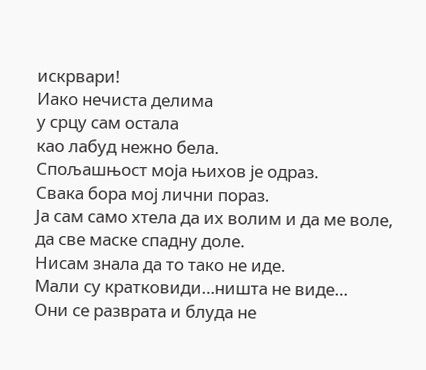искрвари!
Иако нечиста делима
у срцу сам остала
као лабуд нежно бела.
Спољашњост моја њихов је одраз.
Свака бора мој лични пораз.
Ја сам само хтела да их волим и да ме воле,
да све маске спадну доле.
Нисам знала да то тако не иде.
Мали су кратковиди…ништа не виде…
Они се разврата и блуда не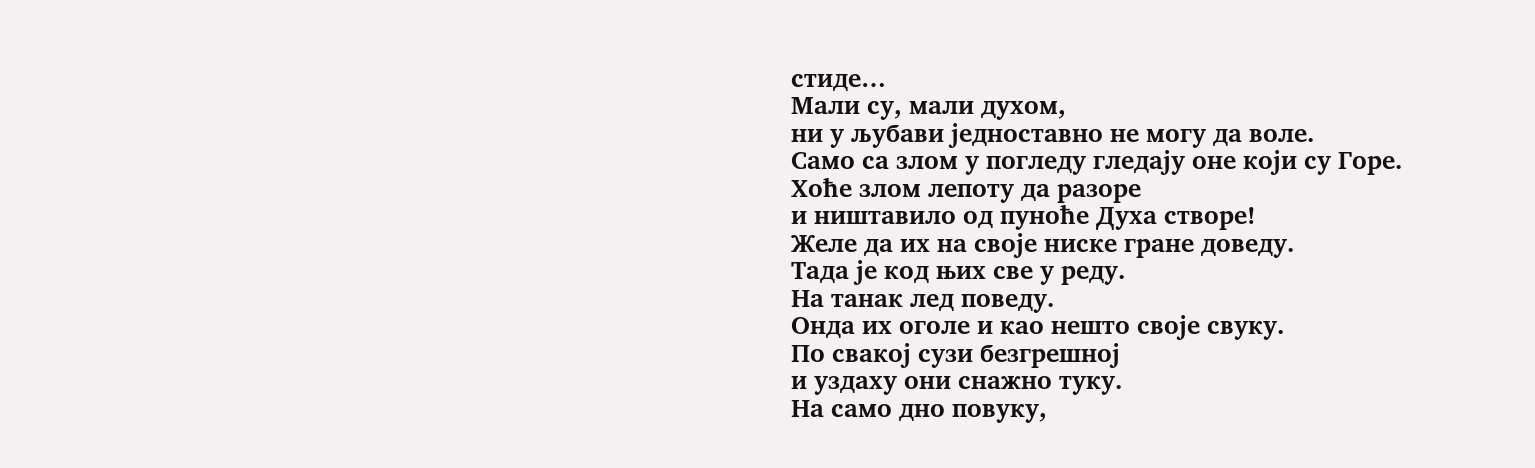стиде…
Мали су, мали духом,
ни у љубави једноставно не могу да воле.
Само са злом у погледу гледају оне који су Горе.
Хоће злом лепоту да разоре
и ништавило од пуноће Духа створе!
Желе да их на своје ниске гране доведу.
Тада је код њих све у реду.
На танак лед поведу.
Онда их оголе и као нешто своје свуку.
По свакој сузи безгрешној
и уздаху они снажно туку.
На само дно повуку,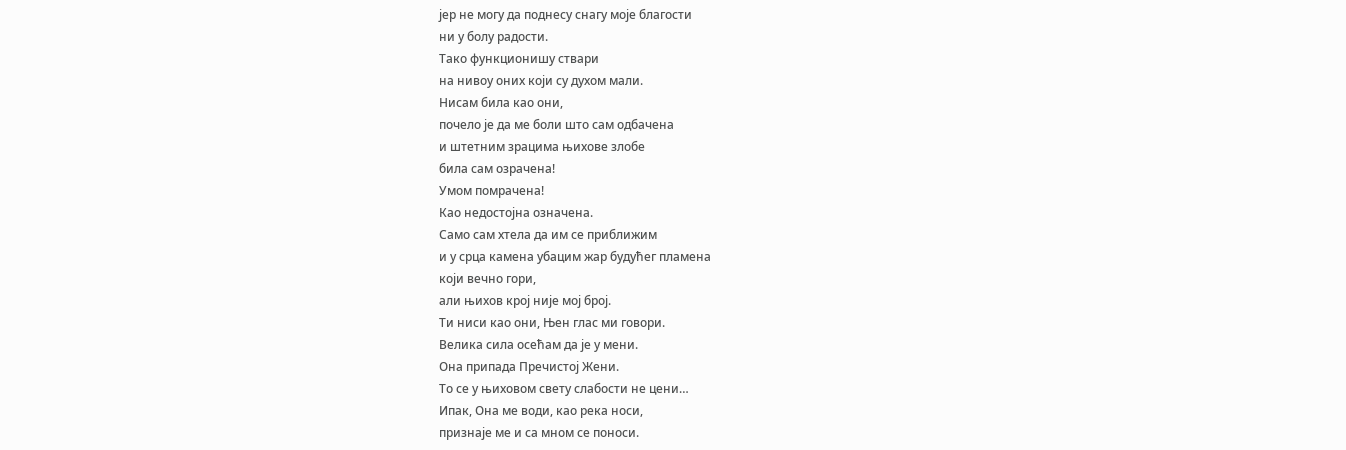јер не могу да поднесу снагу моје благости
ни у болу радости.
Тако функционишу ствари
на нивоу оних који су духом мали.
Нисам била као они,
почело је да ме боли што сам одбачена
и штетним зрацима њихове злобе
била сам озрачена!
Умом помрачена!
Као недостојна означена.
Само сам хтела да им се приближим
и у срца камена убацим жар будућег пламена
који вечно гори,
али њихов крој није мој број.
Ти ниси као они, Њен глас ми говори.
Велика сила осећам да је у мени.
Она припада Пречистој Жени.
То се у њиховом свету слабости не цени…
Ипак, Она ме води, као река носи,
признаје ме и са мном се поноси.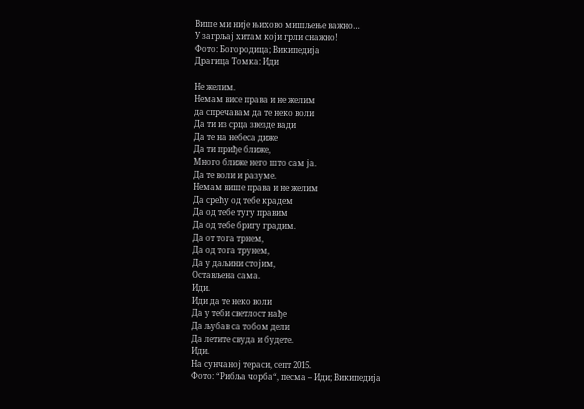Више ми није њихово мишљење важно…
У загрљај хитам који грли снажно!
Фото: Богородица; Википедија
Драгица Томка: Иди

Не желим.
Немам висе права и не желим
да спречавам да те неко воли
Да ти из срца звезде вади
Да те на небеса диже
Да ти приђе ближе,
Много ближе него што сам ја.
Да те воли и разуме.
Немам више права и не желим
Да срећу од тебе крадем
Да од тебе тугу правим
Да од тебе бригу градим.
Да от тога трнем,
Да од тога трунем,
Да у даљини стојим,
Остављена сама.
Иди.
Иди да те неко воли
Да у теби светлост нађе
Да љубав са тобом дели
Да летите свуда и будете.
Иди.
На сунчаној тераси, септ 2015.
Фото: “Рибља чорба“, песма – Иди; Википедија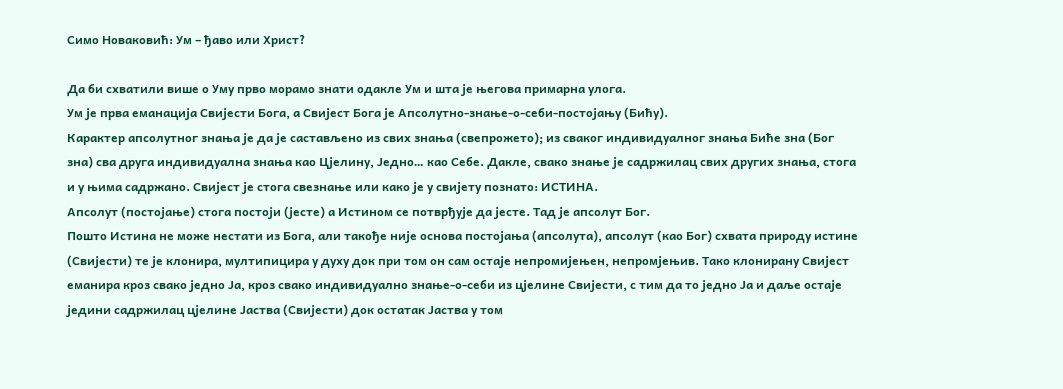Симо Новаковић: Ум – ђаво или Христ?

Да би схватили више о Уму прво морамо знати одакле Ум и шта је његова примарна улога.
Ум је прва еманација Свијести Бога, а Свијест Бога је Апсолутно-знање-о-себи-постојању (Бићу).
Карактер апсолутног знања је да је састављено из свих знања (свепрожето); из сваког индивидуалног знања Биће зна (Бог зна) сва друга индивидуална знања као Цјелину, Једно… као Себе. Дакле, свако знање је садржилац свих других знања, стога и у њима садржано. Свијест је стога свезнање или како је у свијету познато: ИСТИНА.
Апсолут (постојање) стога постоји (јесте) а Истином се потврђује да јесте. Тад је апсолут Бог.
Пошто Истина не може нестати из Бога, али такође није основа постојања (апсолута), апсолут (као Бог) схвата природу истине (Свијести) те је клонира, мултипицира у духу док при том он сам остаје непромијењен, непромјењив. Тако клонирану Свијест еманира кроз свако једно Ја, кроз свако индивидуално знање-о-себи из цјелине Свијести, с тим да то једно Ја и даље остаје једини садржилац цјелине Јаства (Свијести) док остатак Јаства у том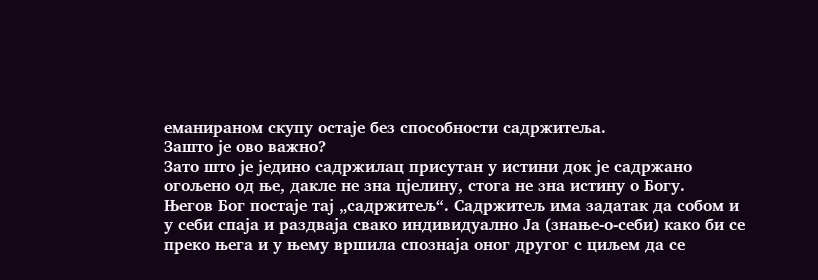еманираном скупу остаје без способности садржитеља.
Зашто је ово важно?
Зато што је једино садржилац присутан у истини док је садржано огољено од ње, дакле не зна цјелину, стога не зна истину о Богу.
Његов Бог постаје тај „садржитељ“. Садржитељ има задатак да собом и у себи спаја и раздваја свако индивидуално Ја (знање-о-себи) како би се преко њега и у њему вршила спознаја оног другог с циљем да се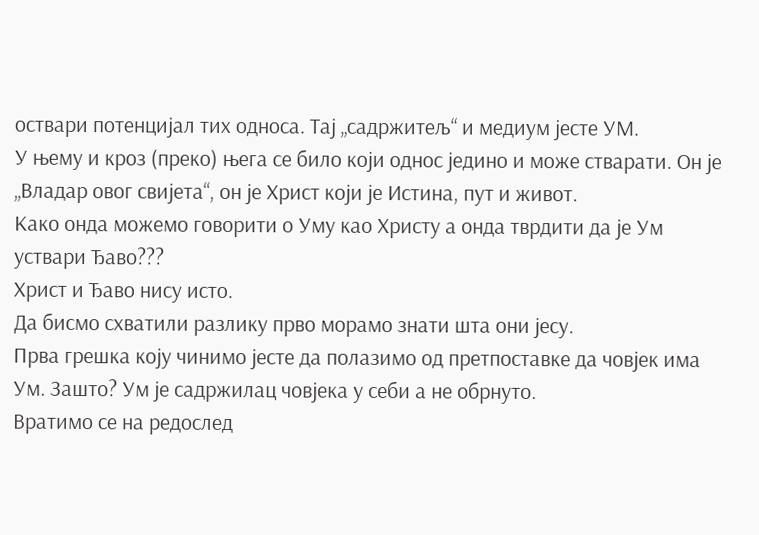оствари потенцијал тих односа. Тај „садржитељ“ и медиум јесте УМ.
У њему и кроз (преко) њега се било који однос једино и може стварати. Он је „Владар овог свијета“, он је Христ који је Истина, пут и живот.
Како онда можемо говорити о Уму као Христу а онда тврдити да је Ум уствари Ђаво???
Христ и Ђаво нису исто.
Да бисмо схватили разлику прво морамо знати шта они јесу.
Прва грешка коју чинимо јесте да полазимо од претпоставке да човјек има Ум. Зашто? Ум је садржилац човјека у себи а не обрнуто.
Вратимо се на редослед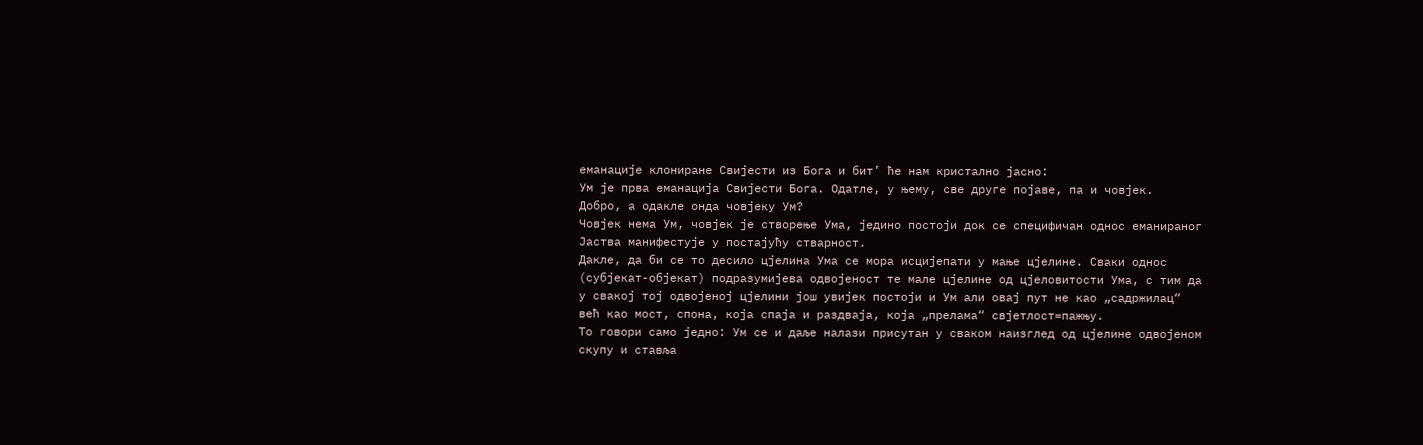еманације клониране Свијести из Бога и бит’ ће нам кристално јасно:
Ум је прва еманација Свијести Бога. Одатле, у њему, све друге појаве, па и човјек.
Добро, а одакле онда човјеку Ум?
Човјек нема Ум, човјек је створење Ума, једино постоји док се специфичан однос еманираног Јаства манифестује у постајућу стварност.
Дакле, да би се то десило цјелина Ума се мора исцијепати у мање цјелине. Сваки однос (субјекат-објекат) подразумијева одвојеност те мале цјелине од цјеловитости Ума, с тим да у свакој тој одвојеној цјелини још увијек постоји и Ум али овај пут не као „садржилац“ већ као мост, спона, која спаја и раздваја, која „прелама“ свјетлост=пажњу.
То говори само једно: Ум се и даље налази присутан у сваком наизглед од цјелине одвојеном скупу и ставља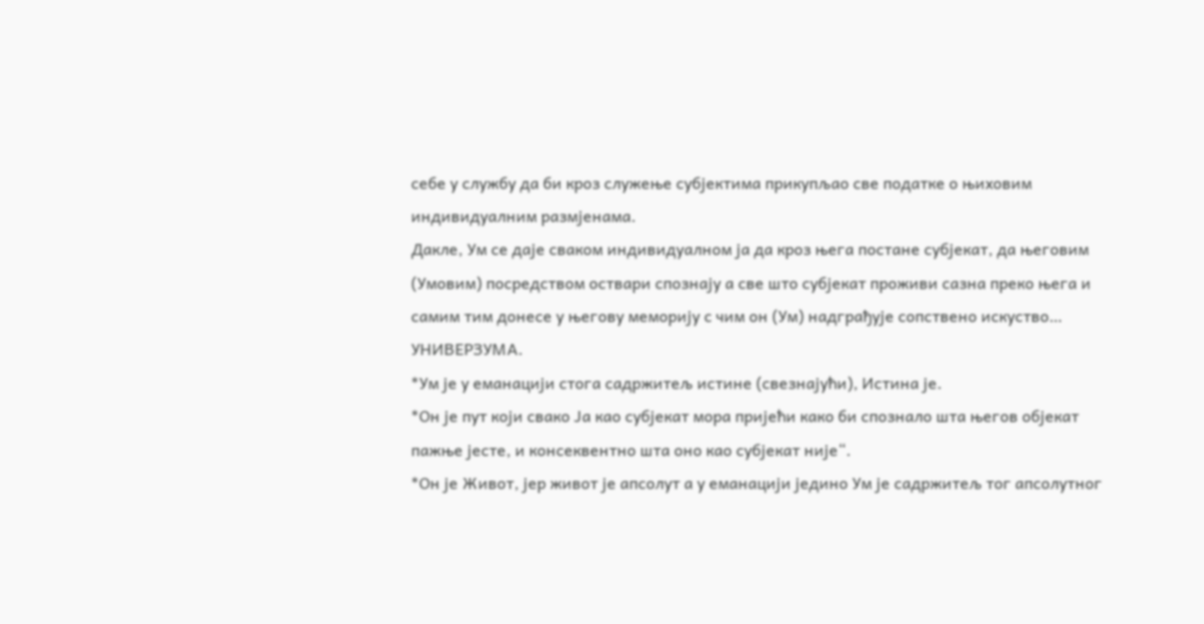себе у службу да би кроз служење субјектима прикупљао све податке о њиховим индивидуалним размјенама.
Дакле, Ум се даје сваком индивидуалном ја да кроз њега постане субјекат, да његовим (Умовим) посредством оствари спознају а све што субјекат проживи сазна преко њега и самим тим донесе у његову меморију с чим он (Ум) надграђује сопствено искуство… УНИВЕРЗУМА.
*Ум је у еманацији стога садржитељ истине (свезнајући), Истина је.
*Он је пут који свако Ја као субјекат мора пријећи како би спознало шта његов објекат пажње јесте, и консеквентно шта оно као субјекат није“.
*Он је Живот, јер живот је апсолут а у еманацији једино Ум је садржитељ тог апсолутног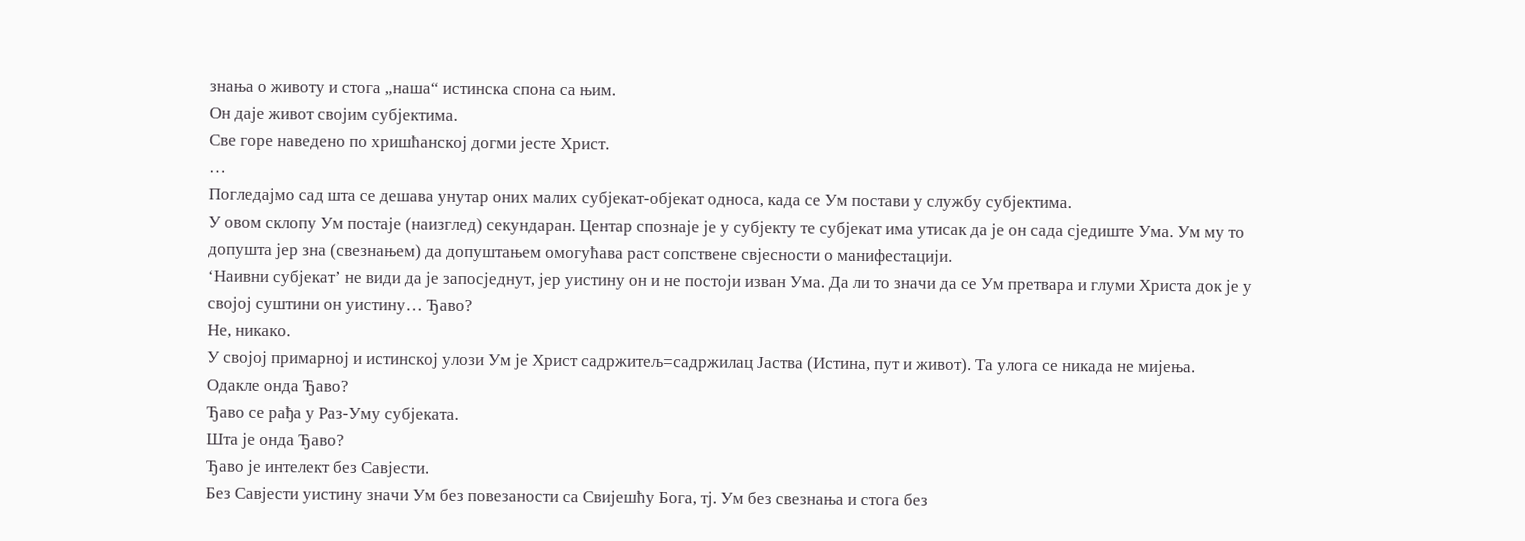знања о животу и стога „наша“ истинска спона са њим.
Он даје живот својим субјектима.
Све горе наведено по хришћанској догми јесте Христ.
…
Погледајмо сад шта се дешава унутар оних малих субјекат-објекат односа, када се Ум постави у службу субјектима.
У овом склопу Ум постаје (наизглед) секундаран. Центар спознаје је у субјекту те субјекат има утисак да је он сада сједиште Ума. Ум му то допушта јер зна (свезнањем) да допуштањем омогућава раст сопствене свјесности о манифестацији.
‘Наивни субјекат’ не види да је запосједнут, јер уистину он и не постоји изван Ума. Да ли то значи да се Ум претвара и глуми Христа док је у својој суштини он уистину… Ђаво?
Не, никако.
У својој примарној и истинској улози Ум је Христ садржитељ=садржилац Јаства (Истина, пут и живот). Та улога се никада не мијења.
Одакле онда Ђаво?
Ђаво се рађа у Раз-Уму субјеката.
Шта је онда Ђаво?
Ђаво је интелект без Савјести.
Без Савјести уистину значи Ум без повезаности са Свијешћу Бога, тј. Ум без свезнања и стога без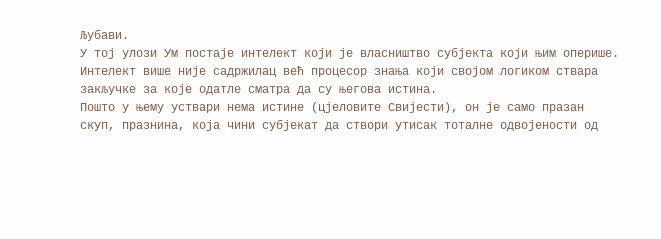Љубави.
У тој улози Ум постаје интелект који је власништво субјекта који њим оперише. Интелект више није садржилац већ процесор знања који својом логиком ствара закључке за које одатле сматра да су његова истина.
Пошто у њему уствари нема истине (цјеловите Свијести), он је само празан скуп, празнина, која чини субјекат да створи утисак тоталне одвојености од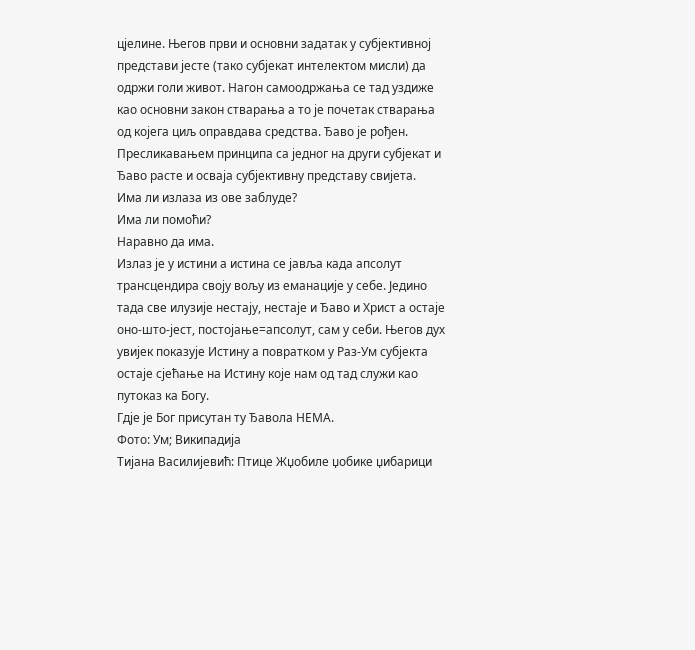цјелине. Његов први и основни задатак у субјективној представи јесте (тако субјекат интелектом мисли) да одржи голи живот. Нагон самоодржања се тад уздиже као основни закон стварања а то је почетак стварања од којега циљ оправдава средства. Ђаво је рођен.
Пресликавањем принципа са једног на други субјекат и Ђаво расте и осваја субјективну представу свијета.
Има ли излаза из ове заблуде?
Има ли помоћи?
Наравно да има.
Излаз је у истини а истина се јавља када апсолут трансцендира своју вољу из еманације у себе. Једино тада све илузије нестају, нестаје и Ђаво и Христ а остаје оно-што-јест, постојање=апсолут, сам у себи. Његов дух увијек показује Истину а повратком у Раз-Ум субјекта остаје сјећање на Истину које нам од тад служи као путоказ ка Богу.
Гдје је Бог присутан ту Ђавола НЕМА.
Фото: Ум; Википадија
Тијана Василијевић: Птице Жџобиле џобике џибарици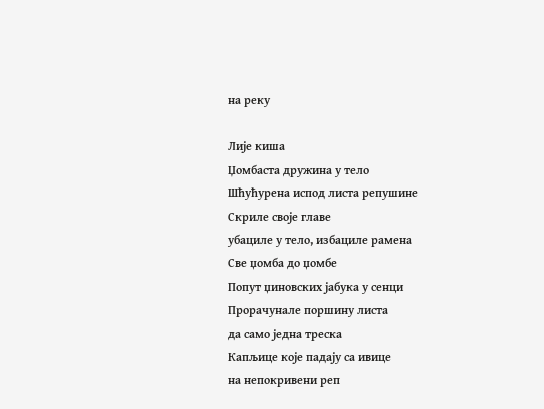на реку

Лије киша
Џомбаста дружина у тело
Шћућурена испод листа репушине
Скриле своје главе
убациле у тело, избациле рамена
Све џомба до џомбе
Попут џиновских јабука у сенци
Прорачунале поршину листа
да само једна треска
Капљице које падају са ивице
на непокривени реп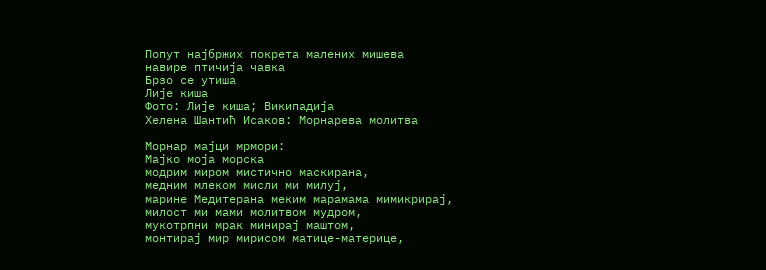Попут најбржих покрета малених мишева
навире птичија чавка
Брзо се утиша
Лије киша
Фото: Лије киша; Википадија
Хелена Шантић Исаков: Морнарева молитва

Морнар мајци мрмори:
Мајко моја морска
модрим миром мистично маскирана,
медним млеком мисли ми милуј,
марине Медитерана меким марамама мимикрирај,
милост ми мами молитвом мудром,
мукотрпни мрак минирај маштом,
монтирај мир мирисом матице-материце,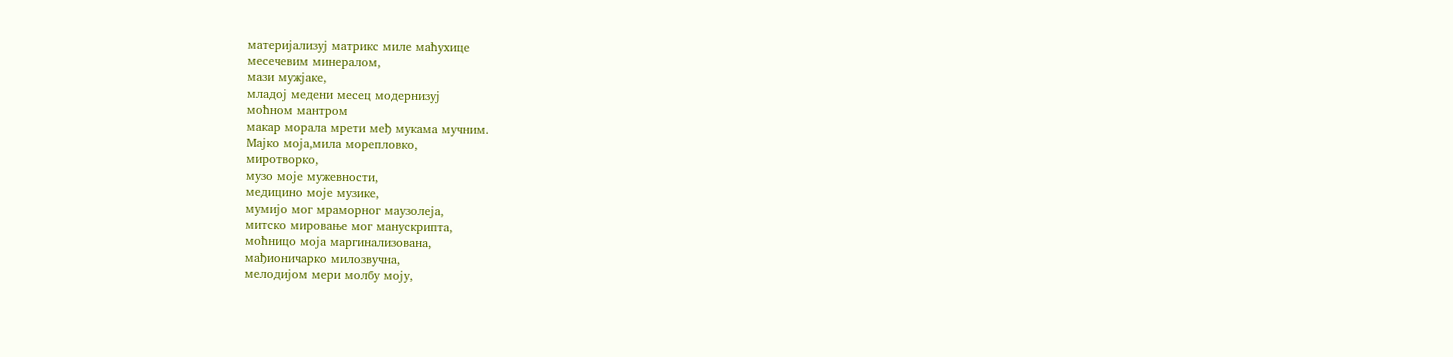материјализуј матрикс миле маћухице
месечевим минералом,
мази мужјаке,
младој медени месец модернизуј
моћном мантром
макар морала мрети међ мукама мучним.
Мајко моја,мила морепловко,
миротворко,
музо моје мужевности,
медицино моје музике,
мумијо мог мраморног маузолеја,
митско мировање мог манускрипта,
моћницо моја маргинализована,
мађионичарко милозвучна,
мелодијом мери молбу моју,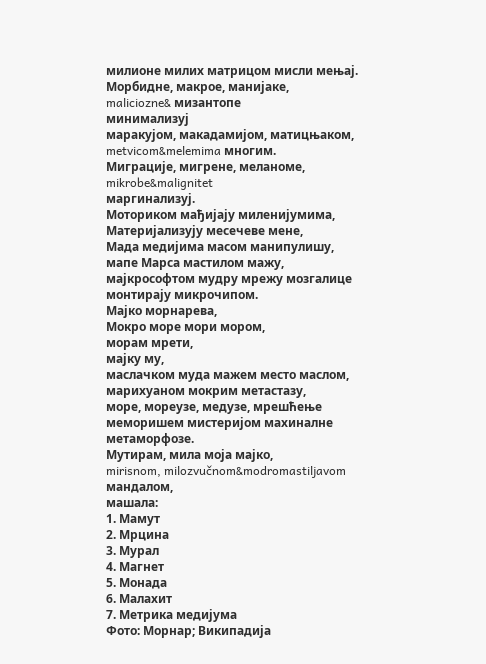милионе милих матрицом мисли мењај.
Морбидне, макрое, манијаке,
maliciozne& мизантопе
минимализуј
маракујом, макадамијом, матицњаком,
metvicom&melemima многим.
Миграције, мигрене, меланоме,
mikrobe&malignitet
маргинализуј.
Моториком мађијају миленијумима,
Материјализују месечеве мене,
Мада медијима масом манипулишу,
мапе Марса мастилом мажу,
мајкрософтом мудру мрежу мозгалице
монтирају микрочипом.
Мајко морнарева,
Мокро море мори мором,
морам мрети,
мајку му,
маслачком муда мажем место маслом,
марихуаном мокрим метастазу,
море, мореузе, медузе, мрешћење
меморишем мистеријом махиналне метаморфозе.
Мутирам, мила моја мајко,
mirisnom, milozvučnom&modromastiljavom мандалом,
машала:
1. Мамут
2. Мрцина
3. Мурал
4. Магнет
5. Монада
6. Малахит
7. Метрика медијума
Фото: Морнар; Википадија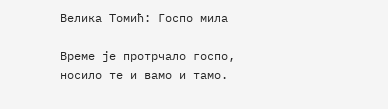Велика Томић: Госпо мила

Време је протрчало госпо,
носило те и вамо и тамо.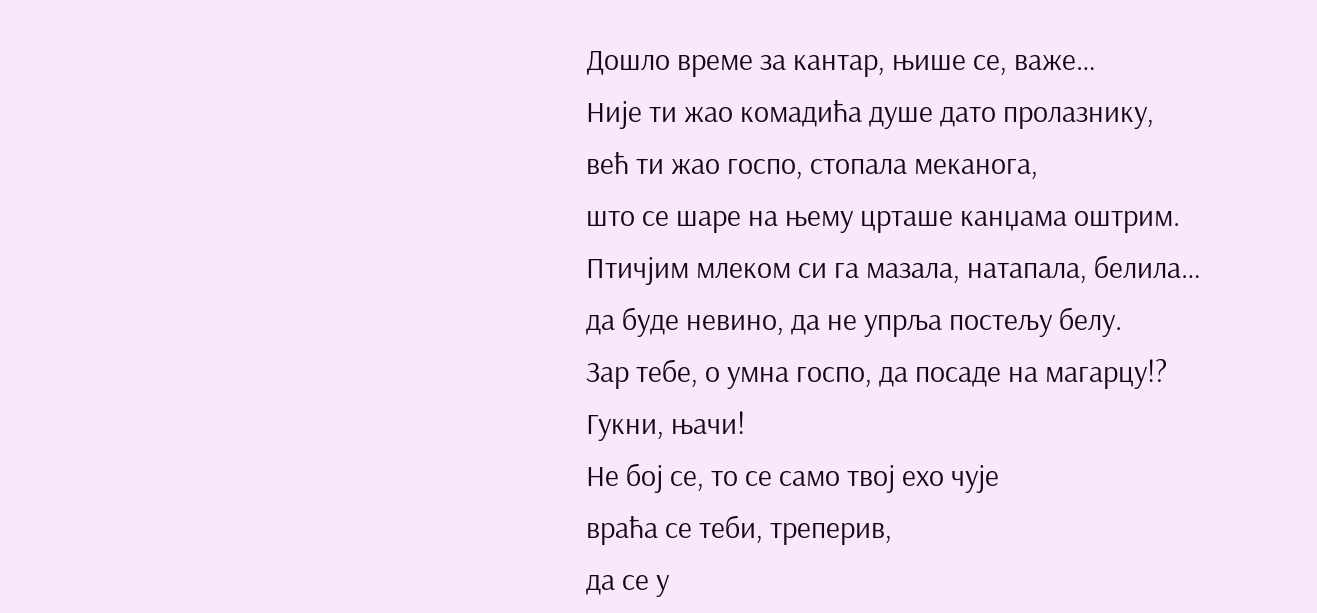Дошло време за кантар, њише се, важе…
Није ти жао комадића душе датo пролазнику,
већ ти жао госпо, стопала меканога,
што се шаре на њему црташе канџама оштрим.
Птичјим млеком си га мазала, натапала, белила…
да буде невино, да не упрља постељу белу.
Зар тебе, о умна госпо, да посаде на магарцу!?
Гукни, њачи!
Не бој се, то се само твој ехо чује
враћа се теби, треперив,
да се у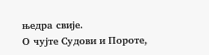њедра свије.
О чујте Судови и Пороте,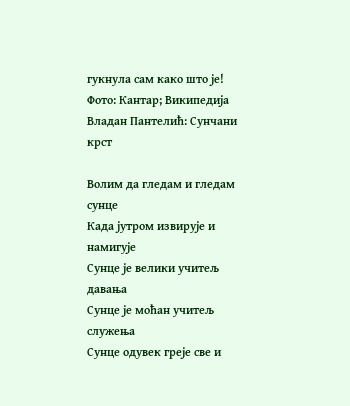гукнула сам како што је!
Фото: Кантар; Википедија
Владан Пантелић: Сунчани крст

Волим да гледам и гледам сунце
Када јутром извирује и намигује
Сунце је велики учитељ давања
Сунце је моћан учитељ служења
Сунце одувек греје све и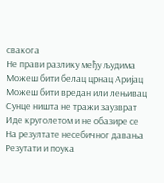свакога
Не прави разлику међу људима
Можеш бити белац црнац Аријац
Можеш бити вредан или лењивац
Сунце ништа не тражи заузврат
Иде круголетом и не обазире се
На резултате несебичног давања
Резутати и поука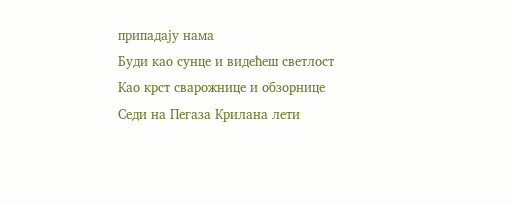припадају нама
Буди као сунце и видећеш светлост
Као крст сварожнице и обзорнице
Седи на Пегаза Крилана лети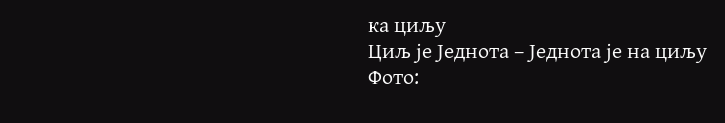ка циљу
Циљ је Једнота – Једнота је на циљу
Фото: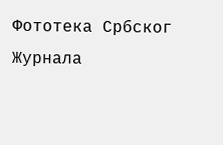Фототека Србског Журнала